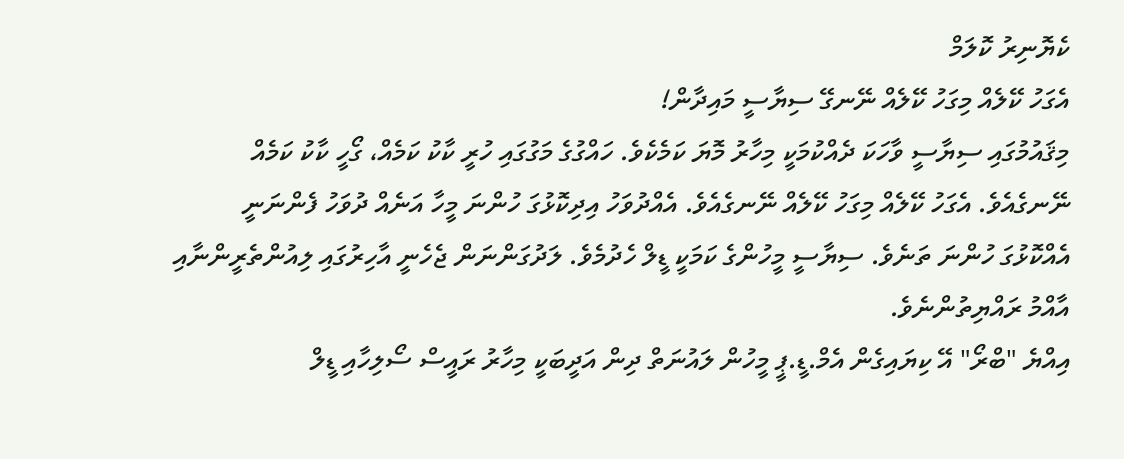ކެޔޮނިރު ކޮލަމް
އެގަހު ކޭލެއް މިގަހު ކޭލެއް ނޭނގޭ ސިޔާސީ މައިދާން!
މިޤައުމުގައި ސިޔާސީ ވާހަކަ ދެއްކުމަކީ މިހާރު މޮޔަ ކަމެކެވެ. ހައްގުގެ މަގުގައި ހުރީ ކާކު ކަމެއް، ގޯހީ ކާކު ކަމެއް ނޭނގެއެވެ. އެގަހު ކޭލެއް މިގަހު ކޭލެއް ނޭނގެއެވެ. އެއްދުވަހު އިދިކޮޅުގަ ހުންނަ މީހާ އަނެއް ދުވަހު ފެންނަނީ އެއްކޮޅުގަ ހުންނަ ތަނެވެ. ސިޔާސީ މީހުންގެ ކަމަކީ ޑީލް ހެދުމެވެ. ލަދުގަންނަން ޖެހެނީ އާހިރުގައި ލިއުންތެރީންނާއި އާއްމު ރައްޔިތުންނެވެ.
އިއްޔެ "ބްރޯ" އޭ ކިޔައިގެން އެމް.ޑީ.ޕީ މީހުން ލައުނަތް ދިން އަދީބަކީ މިހާރު ރައީސް ސޯލިހާއި ޑީލް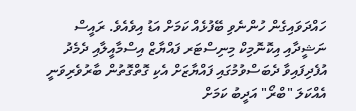ހައްދަވައިގެން ހުންނެވި ބޭފުޅެއް ކަމަށް އަޑު އިވެއެވެ. ރައީސް ނަޝީދާއި އިކޮނޮމިކް މިނިސްޓަރ ފައްޔާޒް އިސްމާއީލާއި ދެމެދު އުފެދިފައިވާ ދެބަސްވުމުގައި ފައްޔާޒަށް އެކި ގޮތްގޮތުން ބާރުވެރިވަނީ އެއްކަލަ "ބްރޯ" އަދީބު ކަމަށް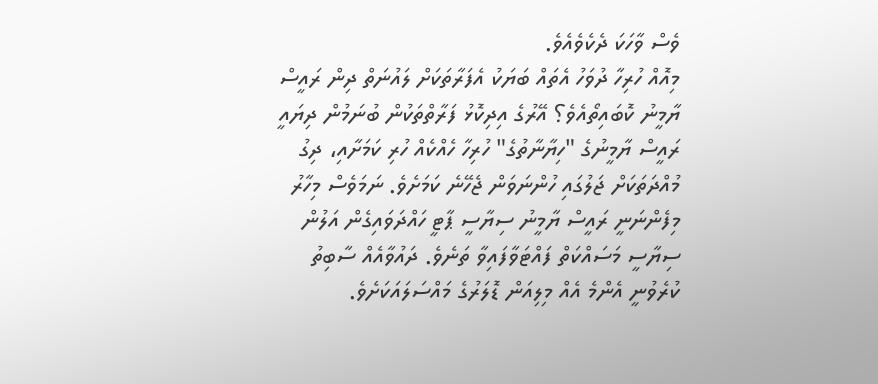ވެސް ވާހަކަ ދެކެވެއެވެ.
މިއޮއް ހުރިހާ ދުވަހު އެތައް ބަޔަކު އެފަރާތަކަށް ލައުނަތް ދިން ރައީސް ޔާމީނު ކޮބައިތޯއެވެ؟ އޭރުގެ އިދިކޮޅު ފަރާތްތަކުން ބުނަމުން ދިޔައީ ރައީސް ޔާމީނުގެ "ހިޔާނާތުގެ" ހުރިހާ ހެއްކެއް ހުރި ކަމަށާއި، ދިގު މުއްދަތަކަށް ޖަލުގައި ހުންނަވަން ޖެހޭނެ ކަމަށެވެ. ނަމަވެސް މިހާރު މިފެންނަނީ ރައީސް ޔާމީނު ސިޔާސީ ޕާޓީ ހައްދަވައިގެން އަލުން ސިޔާސީ މަސައްކަތް ފައްޓަވާފައިވާ ތަނެވެ. ދައުވާއެއް ސާބިތު ކުރެވުނީ އެންމެ އެއް މިލިއަން ޑޮލަރުގެ މައްސަލައަކަށެވެ.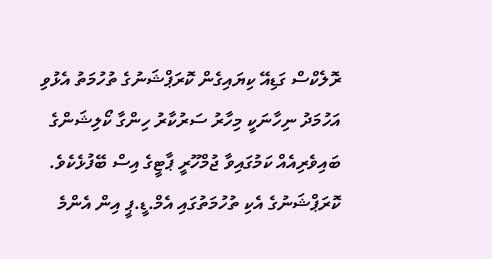ރޮލެކްސް ގަޑިއޭ ކިޔައިގެން ކޮރަޕްޝަނުގެ ތުހުމަތު އެޅުވި އަހުމަދު ނިހާނަކީ މިހާރު ސަރުކާރު ހިންގާ ކޯލިޝަންގެ ބައިވެރިއެއް ކަމުގައިވާ ޖުމްހޫރީ ޕާޓީގެ އިސް ބޭފުޅެކެވެ. ކޮރަޕްޝަނުގެ އެކި ތުހުމަތުގައި އެމް.ޑީ.ޕީ އިން އެންމެ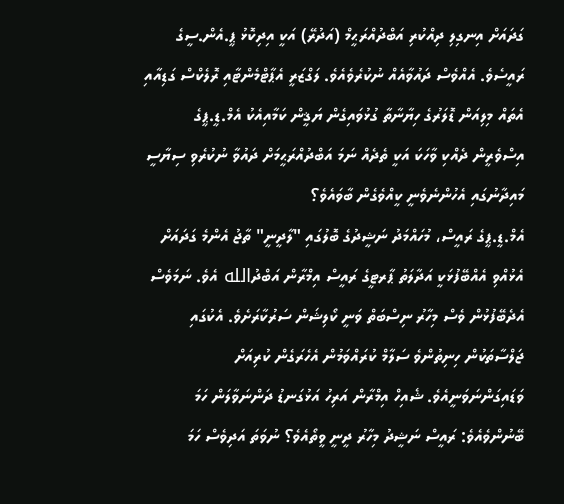ގަދައަށް އިނގިލި ދިއްކުރި އަބްދުއްރަޙީމް (އަދުރޭ) އަކީ އިދިކޮޅު ޕީ.އެން.ސީގެ ރައީސެވެ. އެއްވެސް ދައުވާއެއް ނުކުރެވެއެވެ. ލަގްޒަރީ އެޕާޓްމެންޓާއި ރޮލެކްސް ގަޑިއާއި އެތައް މިލިއަން ޑޮލަރުގެ ހިޔާނާތާ ގުޅުވައިގެން ޔަޤީން ކަމާއިއެކު އެމް.ޑީ.ޕީގެ އިސްވެރީން ދެއްކި ވާހަކަ އަކީ ތެދެއް ނަމަ އަބްދުއްރަޙީމަށް ދައުވާ ނުކުރެވި ސިޔާސީ މައިދާނުގައި އެހުންނެވެނީ ކީއްވެގެން ބާވައެވެ؟
އެމް.ޑީ.ޕީގެ ރައީސް، މުހައްމަދު ނަޝީދުގެ ބޮލުގައި "ލާދީނީ" ތާޖު އެންމެ ގަދައަށް އެޅުއްވި އެއްބޭފުޅަކީ އަދާލަތު ޕާރޓީގެ ރައީސް އިމްރާން އަބްދުالله އެވެ. ނަމަވެސް އެދެބޭފުޅުން ވެސް މިހާރު ނިސްބަތް ވަނީ ކޯލިޝަން ސަރުކާރަށެވެ. އެކުގައި ޖަލްސާތަކުން ހިނިތުންވެ ސަލާމް ކުރައްވަމުން އެހެރަގެން ކުރިއަށް ވަޑައިގަންނަވަނީއެވެ. ޝެއިހް އިމްރާން އަރިހު އަޅުގަނޑު ދަންނަވާލަން ހަމަ ބޭނުންވެއެވެ: ރައީސް ނަޝީދު މިހާރު ދީނީ ވީތޯއެވެ؟ ނުވަތަ އަދިވެސް ހަމަ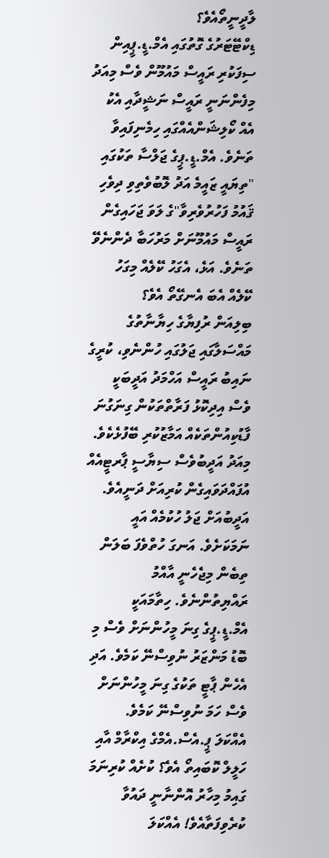ލާދީނީތޯއެވެ؟
ޑިކްޓޭޓަރުގެ ގޮތުގައި އެމް.ޑީ.ޕީއިން ސިފަކުރި ރައީސް މައުމޫން ވެސް މިއަދު މިފެންނަނީ ރައީސް ނަޝީދާއި އެކު އެއް ކޯލިޝަންއެއްގައި ހިމެނިފައިވާ ތަނެވެ. އެމް.ޑީ.ޕީގެ ޖަލްސާ ތަކުގައި "ތިޔައީ ޒައީމެ އަދު ލޮބުވެތިވި ދިވެހި ޤައުމު ފަހުރުވެރިވާ"ގެ ލަވަ ޖަހައިގެން ރައީސް މައުމޫނަށް މަރުހަބާ ދެންނެވޭ ތަނެވެ. އަޅެ، އެގަހު ކޭލެއް މިގަހު ކޭލެއް އެބަ އެނގޭތޯ އެވެ؟
ބިލިއަން ރުފިޔާގެ ހިޔާނާތުގެ މައްސަލާގައި ޖަލުގައި ހުންނެވި، ކުރީގެ ނައިބު ރައީސް އަހްމަދު އަދީބަކީ ވެސް އިދިކޮޅު ފަރާތްތަކުން ގިނަގުނަ ފާޑުކިއުންތަކެއް އަމާޒުކުރި ބޭފުޅެކެވެ. މިއަދު އަދީބުވެސް ސިޔާސީ ޕާރޓީއެއް އުފައްދަވައިގެން ކުރިއަށް ދަނީއެވެ. އަދީބުއަށް ޖަލު ހުކުމެއް އައީ ނަމަކަށެވެ. އަނގަ ހުތްވެފަ ބަލަން ތިބެން މިޖެހެނީ އާއްމު ރައްޔިތުންނެވެ. ހިތާމައަކީ އެމް.ޑީ.ޕީގެ ގިނަ މީހުންނަށް ވެސް މި ބޮޑު މަންޒަރު ނުވިސްނޭ ކަމެވެ. އަދި އެހެން ޕާޓީ ތަކުގެ ގިނަ މީހުންނަށް ވެސް ހަމަ ނުވިސްނޭ ކަމެވެ.
އެއްކަލަ ޕީ.އެސް.އެމްގެ އިކްރާމް އާއި ހަލީލް ކޮބައިތޯ އެވެ؟ ކުށެއް ކުރިނަމަ ގައިމު މިހާރު އޮންނާނީ ދައުވާ ކުރެވިފަތާއެވެ! އެއްކަލަ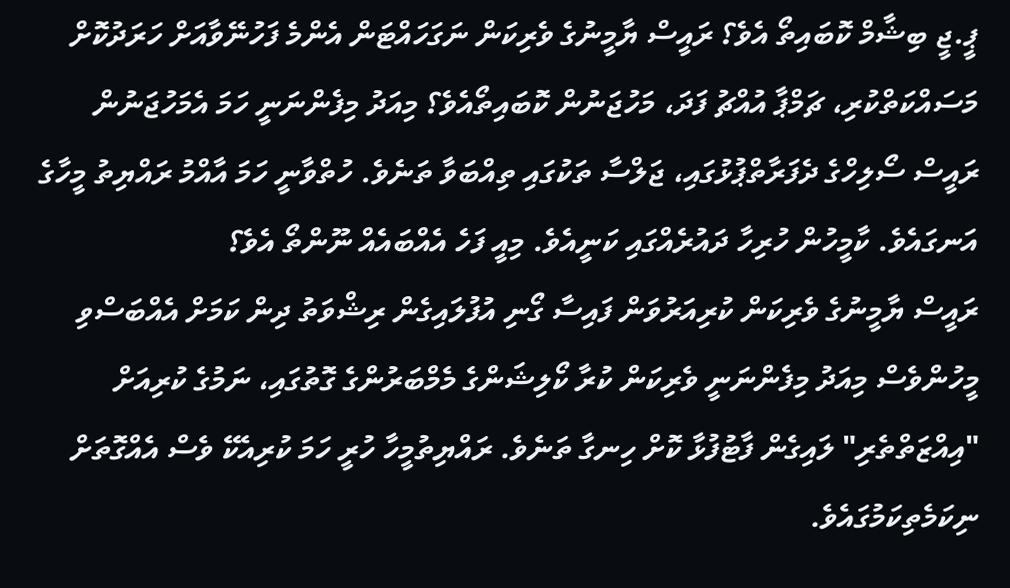ޕީ.ޖީ ބިޝާމް ކޮބައިތޯ އެވެ؟ ރައީސް ޔާމީނުގެ ވެރިކަން ނަގަހައްޓަން އެންމެ ފަހުނޭވާއަށް ހަރަދުކޮށް މަސައްކަތްކުރި، ޗަމްޕާ އުއްޗު ފަދަ، މަހުޖަނުން ކޮބައިތޯއެވެ؟ މިއަދު މިފެންނަނީ ހަމަ އެމަހުޖަނުން ރައީސް ސޯލިހްގެ ދެފަރާތްޕުޅުގައި، ޖަލްސާ ތަކުގައި ތިއްބަވާ ތަނެވެ. ހުތްވާނީ ހަމަ އާއްމު ރައްޔިތު މީހާގެ އަނގައެވެ. ކާމީހުން ހުރިހާ ދައުރެއްގައި ކަނީއެވެ. މިއީ ފަހެ އެއްބައެއް ނޫންތޯ އެވެ؟
ރައީސް ޔާމީނުގެ ވެރިކަން ކުރިއަރުވަން ފައިސާ ގޯނި އުފުލައިގެން ރިޝްވަތު ދިން ކަމަށް އެއްބަސްވި މީހުންވެސް މިއަދު މިފެންނަނީ ވެރިކަން ކުރާ ކޯލިޝަންގެ މެމްބަރުންގެ ގޮތުގައި، ނަމުގެ ކުރިއަށް "އިއްޒަތްތެރި" ލައިގެން ފާޓުފުޅާ ކޮށް ހިނގާ ތަނެވެ. ރައްޔިތުމީހާ ހުރީ ހަމަ ކުރިއެކޭ ވެސް އެއްގޮތަށް ނިކަމެތިކަމުގައެވެ.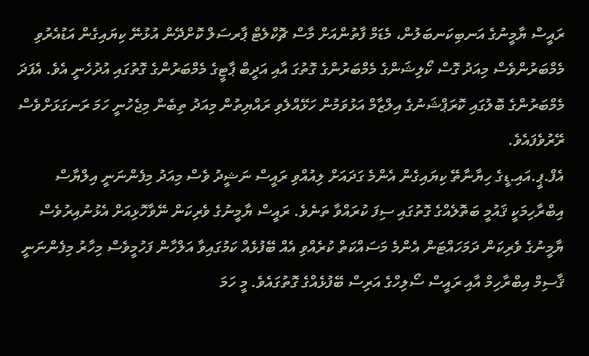ރައީސް ޔާމީނުގެ އަނބިކަނބަލުން، މެޑަމް ފާތުންއަށް މާސް ޗޮކްލެޓް ޕާރސަލް ކޮށްދޭން އުޅުނޭ ކިޔައިގެން އަޑުއެރުވި މެމްބަރުންވެސް މިއަދު ގޮސް ކޯލިޝަންގެ މެމްބަރުންގެ ގޮތުގަ އާއި އަދީބް ޕާޓީގެ މެމްބަރުންގެ ގޮތުގައި އުދުހެނީ އެވެ. އެފަދަ މެމްބަރުންގެ ބޮލުގައި ކޮރަޕްޝަނުގެ އިލްޒާމް އަޅުވަމުން ހަޅޭއްލެވި ރައްޔިތުން މިއަދު ތިބެން މިޖެހުނީ ހަމަ ރަނގަޅަށްވެސް ރޭރުވެފައެވެ.
އެފް.ޕީ.އައި.ޑީގެ ހިޔާނާތޭ ކިޔައިގެން އެންމެ ގަދައަށް ލިއުއްވި ރައީސް ނަޝީދު ވެސް މިއަދު މިފެންނަނީ އިލްޔާސް އިބްރާހިމަކީ ޤައުމީ ބަތޮލެއްގެ ގޮތުގައި ސިފަ ކުރައްވާ ތަނެވެ. ރައީސް ޔާމީނުގެ ވެރިކަން ނޭވާހޮޅިއަށް އެޅުނުއިރުވެސް ޔާމީނުގެ ވެރިކަން ދަމަހައްޓަން އެންމެ މަސައްކަތް ކުރެއްވި އެއް ބޭފުޅެއް ކަމުގައިވާ އަލްހާން ފަހުމީވެސް މިހާރު މިފެންނަނީ ޤާސިމް އިބްރާހިމް އާއި ރައީސް ސޯލިހްގެ އަރިސް ބޭފުޅެއްގެ ގޮތުގައެވެ. މީ ހަމަ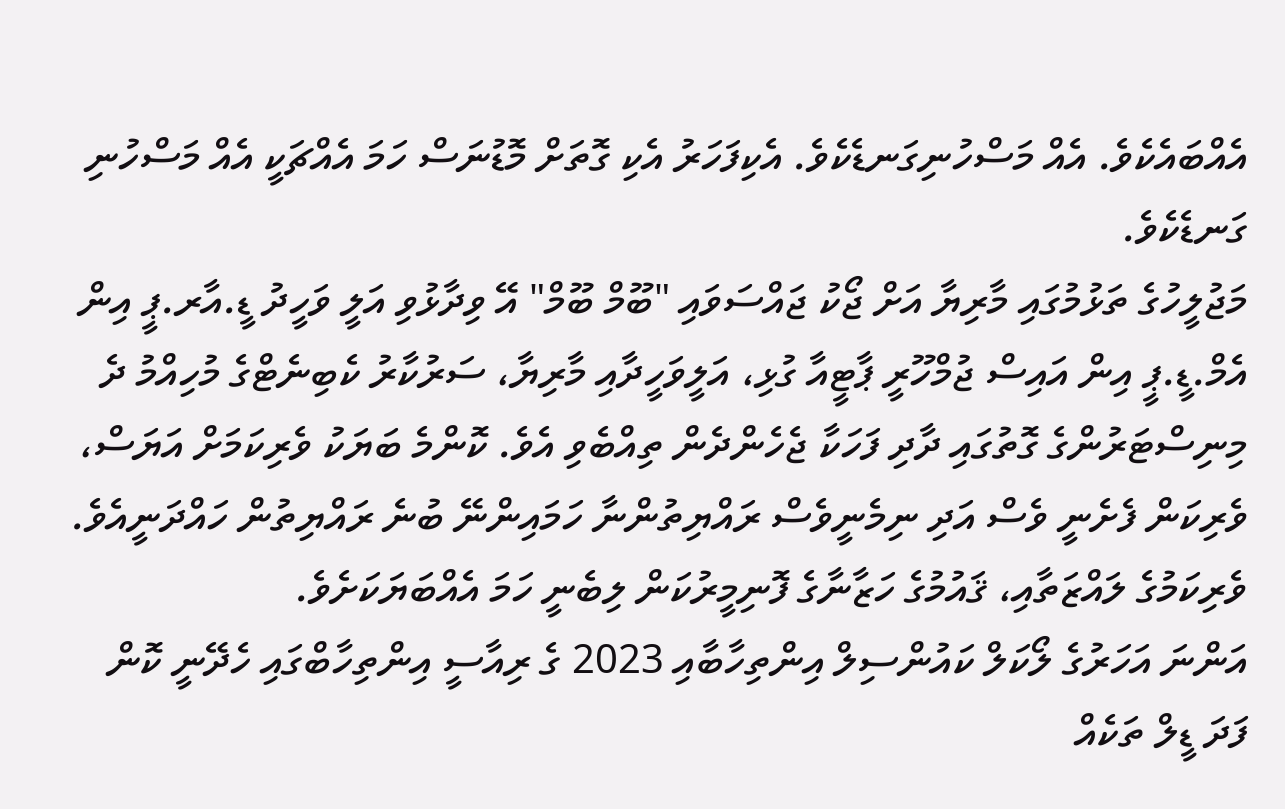އެއްބައެކެވެ. އެއް މަސްހުނިގަނޑެކެވެ. އެކިފަހަރު އެކި ގޮތަށް މޮޑުނަސް ހަމަ އެއްޗަކީ އެއް މަސްހުނި ގަނޑެކެވެ.
މަޖުލީހުގެ ތަޅުމުގައި މާރިޔާ އަށް ޖޯކު ޖައްސަވައި "ބޫމް ބޫމް" އޭ ވިދާޅުވި އަލީ ވަހީދު ޑީ.އާރ.ޕީ އިން އެމް.ޑީ.ޕީ އިން އައިސް ޖުމްހޫރީ ޕާޓީއާ ގުޅި، އަލީވަހީދާއި މާރިޔާ، ސަރުކާރު ކެބިނެޓްގެ މުހިއްމު ދެ މިނިސްޓަރުންގެ ގޮތުގައި ދާދި ފަހަކާ ޖެހެންދެން ތިއްބެވި އެވެ. ކޮންމެ ބަޔަކު ވެރިކަމަށް އަޔަސް، ވެރިކަން ފެށެނީ ވެސް އަދި ނިމެނީވެސް ރައްޔިތުންނާ ހަމައިންނޭ ބުނެ ރައްޔިތުން ހައްދަނީއެވެ. ވެރިކަމުގެ ލައްޒަތާއި، ޤައުމުގެ ހަޒާނާގެ ފޮނިމީރުކަން ލިބެނީ ހަމަ އެއްބަޔަކަށެވެ.
އަންނަ އަހަރުގެ ލޯކަލް ކައުންސިލް އިންތިހާބާއި 2023 ގެ ރިއާސީ އިންތިހާބްގައި ހެދޭނީ ކޮން ފަދަ ޑީލް ތަކެއް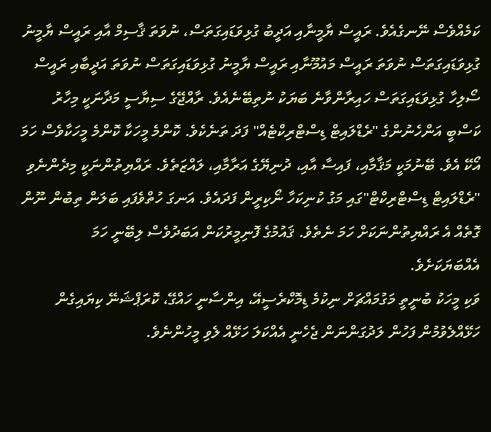ކަމެއްވެސް ނޭނގެއެވެ. ރައީސް ޔާމީނާއި އަދީބު ގުޅިވަޑައިގަތަސް، ނުވަތަ ޤާސިމް އާއި ރައީސް ޔާމީނު ގުޅިވަޑައިގަތަސް ނުވަތަ ރައީސް މައުމޫނާއި ރައީސް ޔާމީނު ގުޅިވަޑައިގަތަސް ނުވަތަ އަދީބާއި ރައީސް ސޯލިހާ ގުޅިވަޑައިގަތަސް ހައިރާންވާނެ ބަޔަކު ނުތިބޭނެއެވެ. ރާއްޖޭގެ ސިޔާސީ މަދާނަކީ މިހާރު ކަސްބީ އަންހެނުންގެ "ރެޑްލައިޓް ޑިސްޓްރިކްޓެއް" ފަދަ ތަނެކެވެ. ކޮންމެ މީހަކާ ކޮންމެ މީހަކާވެސް ހަމަ އޯކޭ އެވެ. ބޭނުމަކީ މަޤާމާއި، ފައިސާ އާއި، ދުނިޔޭގެ އަރާމާއި، ލައްޒަތެވެ. ރައްޔިތުންނަކީ މިދެންނެވި "ރެޑްލައިޓް ޑިސްޓްރިކްޓް"ގައި މަގު ކުނިކަހާ ނޯކިރީން ފަދައެވެ. އަނގަ ހުތްވެފައި ބަލަން ތިބުން ނޫން ގޮތެއް އެ ރައްޔިތުންނަކަށް ހަމަ ނެތެވެ. ޤައުމުގެ ފޮނިމީރުކަން އަބަދުވެސް ލިބޭނީ ހަމަ އެއްބަޔަކަށެވެ.
ވަކި މީހަކު ބުނީތީ މަގުމައްޗަށް ނިކުމެ ޑިމޮކްރެސީއޭ، އިންސާނީ ހައްގޭ، ކޮރަޕްޝަނޭ ކިޔައިގެން ހަޅޭއްލެވުމުން ފަހުން ލަދުގަންނަން ޖެހެނީ އެއްކަލަ ހަޅޭއް ލެވި މީހުންނެވެ.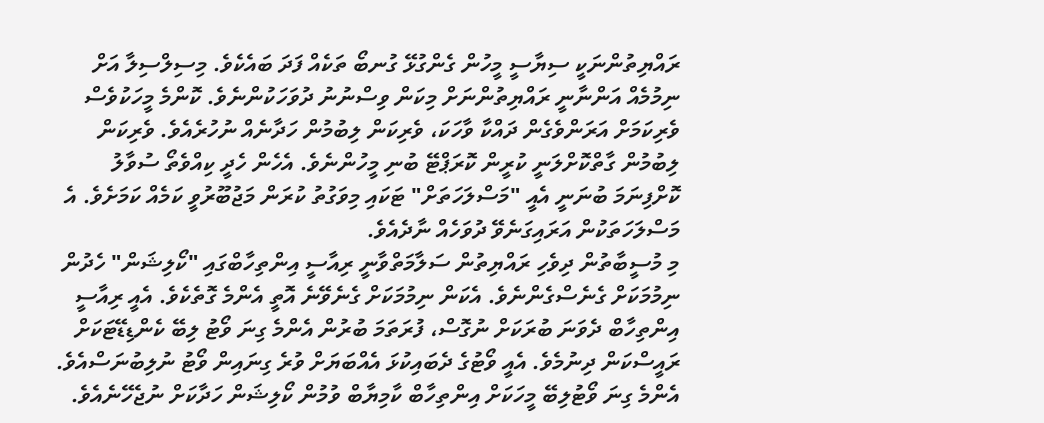ރައްޔިތުންނަކީ ސިޔާސީ މީހުން ގެންގުޅޭ ގުނބޯ ތަކެއް ފަދަ ބައެކެވެ. މިސިލްސިލާ އަށް ނިމުމެއް އަންނާނީ ރައްޔިތުންނަށް މިކަން ވިސްނުނު ދުވަހަކުންނެވެ. ކޮންމެ މީހަކުވެސް ވެރިކަމަށް އަރަންވެގެން ދައްކާ ވާހަކަ، ވެރިކަން ލިބުމުން ހަދާނެއް ނުހުރެއެވެ. ވެރިކަން ލިބުމުން ގާތްކޮށްލަނީ ކުރީން ކޮރަޕްޓޭ ބުނި މީހުންނެވެ. އެހެން ހެދީ ކިއްވެތޯ ސުވާލު ކޮށްފިނަމަ ބުނަނީ އެއީ "މަސްލަހަތަށް" ޓަކައި މިވަގުތު ކުރަން މަޖުބޫރުވީ ކަމެއް ކަމަށެވެ. އެ މަސްލަހަތަކުން އަރައިގަނެވޭ ދުވަހެއް ނާދެއެވެ.
މި މުސީބާތުން ދިވެހި ރައްޔިތުން ސަލާމަތްވާނީ ރިއާސީ އިންތިހާބްގައި "ކޯލިޝަން" ހެދުން ނިމުމަކަށް ގެނެސްގެންނެވެ. އެކަން ނިމުމަކަށް ގެނެވޭނެ އޮތީ އެންމެ ގޮތެކެވެ. އެއީ ރިއާސީ އިންތިހާބް ދެވަނަ ބުރަކަށް ނުގޮސް، ފުރަތަމަ ބުރުން އެންމެ ގިނަ ވޯޓު ލިބޭ ކެންޑިޑޭޓަކަށް ރައީސްކަން ދިނުމެވެ. އެއީ ވޯޓުގެ ދެބައިކުޅަ އެއްބަޔަށް ވުރެ ގިނައިން ވޯޓު ނުލިބުނަސްއެވެ. އެންމެ ގިނަ ވޯޓުލިބޭ މީހަކަށް އިންތިހާބް ކާމިޔާބް ވުމުން ކޯލިޝަން ހަދާކަށް ނުޖެހޭނެއެވެ.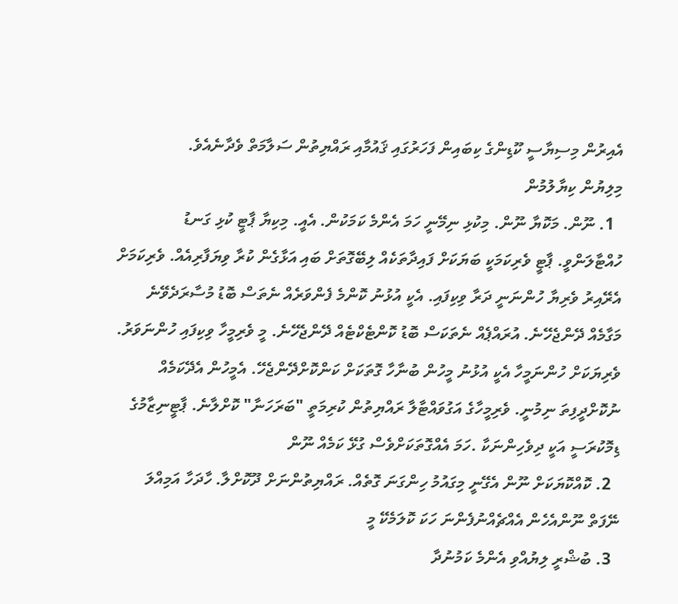އެއިރުން މިސިޔާސީ ކޫޑިންގެ ކިބައިން ފަހަރުގައި ޤައުމާއި ރައްޔިތުން ސަލާމަތް ވެދާނެއެވެ.
މިލިޔުން ކިޔާލުމުން
  1. ނޫން. މަކޮޔާ ނޫން. މިކުޅި ނިމޭނީ ހަމަ އެންމެ ކަމަކުން. އެއީ. މިކިޔާ ޕާޓީ ކުޅި ގަނޑު ހުއްޓާލަންވީ. ޕާޓީ ވެރިކަމަކީ ބަޔަކަށް ފައިދާތަކެއް ލިބޭގޮތަށް ބައި އަޅާގެން ކުރާ ވިޔަފާރިއެއް. ވެރިކަމަށް އެރޭއިރު ވެރިޔާ ހުންނަނީ ދަރާ ވިކިފައި. އެކީ އުޅުނު ކޮންމެ ފެންވަރެއް ނެތަސް ބޮޑު މުސާރަދެވޭނެ މަގާމެއް ދޭންޖެހޭނެ. އުރައްޕެއް ނެތަކަސް ބޮޑު ކޮންޓެކްޓެއް ދޭންޖެހޭނެ. މީ ވެރިމީހާ ވިކިފައި ހުންނަވަރު. ވެރިޔަކަށް ހުންނަމީހާ އެކީ އުޅުނު މީހުން ބުނާހާ ގޮތަކަށް ކަންކޮށްދޭންޖެހޭ. އެމީހުން އެދޭކަމެއް ނުކޮށްދީފިތަ ނިމުނީ. ވެރިމީހާގެ އަގުވައްޓާލާ ރައްޔިތުން ކުރިމަތީ "ބަރަހަނާ" ކޮށްލާނެ. ޕާޓީނިޒާމުގެ ޑިމޮކުރަސީ އަކީ ދިވެހިންނަކާ .ހަމަ އެއްގޮތަކަށްވެސް ގުޅޭ ކަމެއް ނޫން
  2. ކޮއްކޮޔަކަށް ނޫން އެގޭނީ މިގައުމު ހިންގަނަ ގޮތެއް. ރައްޔިތުންނަށް ދޫކޮށްލާ. ހާދަހާ އަމިއްލަ ނޭފަތް ނޫންއެހެން އެއްޗެއްނުފެންނަ ހަކަ ކޮލަމެކޭ މީ
  3. ބުޝްރީ ލިޔުއްވި އެންމެ ކަމުނުދާ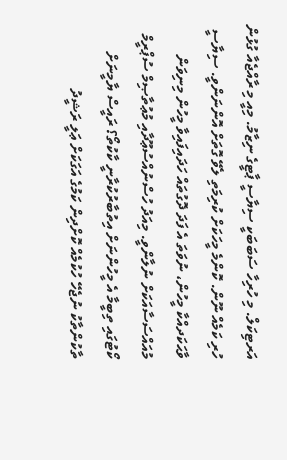އަރޓިކަލް. މި ހުރިހާ ސަބަބަކީ ސިޔާސީ ޕާޓީގެ ނިޒާމު. މިއީ މި ރާއްޖެއާ ގުޅުން ހުރި ކަމެއް ނޫން. ކޮންމެ މީހަކަށް ކުރިމަތި ލެވޭ ގޮތަށް އޮންނަންވީ. ސިޔާސީ ވާޙަކަދއްކާ މީހުން، ނުވަތަ އެ ފަދަ ދޮގުތައް ހަދައިފައިވާ މީހުން މިނިވަން މުއައްސަސާއަކަށް ނުލާންވީ. މިއަދު ހުސްނުއްސުޢޫދާއި މުޢުތާޞިމް ސުޕްރީމް ކޯޓުގައި ތިބީމާ އެ މީހުންނަށް އިތުބާރުކުރާނީ ކާކުތޯ؟ ރައީސް ޔާމީނަށް ތާކުންތާކު ނުޖެހޭ ހުކުމެއް ކޮށްދިން ކަމުގެ އަގަކަށް ޢަލީ ރަޝީދު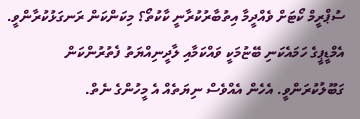ސުޕްރީމް ކޯޓަށް ވެއްދީމާ އިތުބާރުކުރާނީ ކާކުތޯ؟ މިކަންކަން ރަނގަޅުކުރާންވީ. އެމްޑީޕީގެ ހަމައެކަނި ބޭޏުމަކީ ވައްކަމާއި ލާދީނިއްޔަތު ފެތުރުންކަން ގަބޫލުކުރަންވީ. އެހެން އެއްވެސް ނިޔަތެއް އެ މީހުންގެ ނެތް.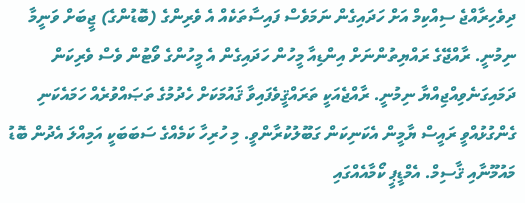ދިވެހިރާއްޖެ ސިއްކިމް އަށް ހަދައިގެން ނަމަވެސް ފައިސާތަކެއް އެ ވެރިންގެ (ބޮޑުންގެ) ޖީބަށް ވަނީމާ ނިމުނީ. ރާއްޖޭގެ ރައްޔިތުންނަށް އިންޑިއާ މީހުން ހަދައިގެން އެ މީހުންގެ ވޯޓުން ވެސް ވެރިކަން ދަމައިގަނެވިއްޖިއްޔާ ނިމުނީ. ރާއްޖެއަކީ ތަރައްޤީވެފައިވާ ޤައުމަކަށް ހެދުމުގެ ތަޞައްވުރެއް ހަމައެކަނި ގެންގުޅުއްވީ ރައީސް ޔާމީން އެކަނިކަން ގަބޫލުކުރާންވީ. މި ހުރިހާ ކަމެއްގެ ސަބަބަކީ އަމިއްލަ އެދުން ބޮޑު މައުމޫނާއި ޤާސިމް. އެމްޑީޕީ ކޯމާއެއްގައި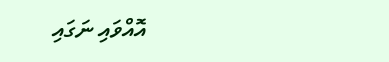އޮއްވައި ނަގައި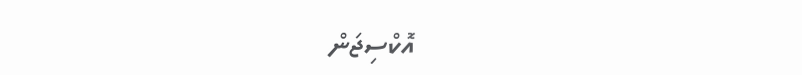އޮކްސިޖަން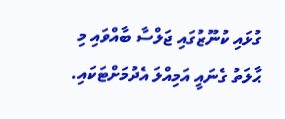ގުޅައި ކުނޫޒުގައި ޖަލްސާ ބާއްވައި މި ޙާލަތު ގެނައީ އަމިއްލަ އެދުމަށްޓަކައި.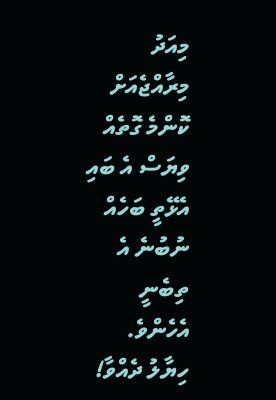މިއަދު މިރާއްޖެއަށް ކޮންމެ ގޮތެއް ވިޔަސް އެ ބައި އެޅޭތީ ބަހެއް ނުބުނެ އެ ތިބެނީ އެހެންވެ.
ހިޔާލު ދެއްވާ!